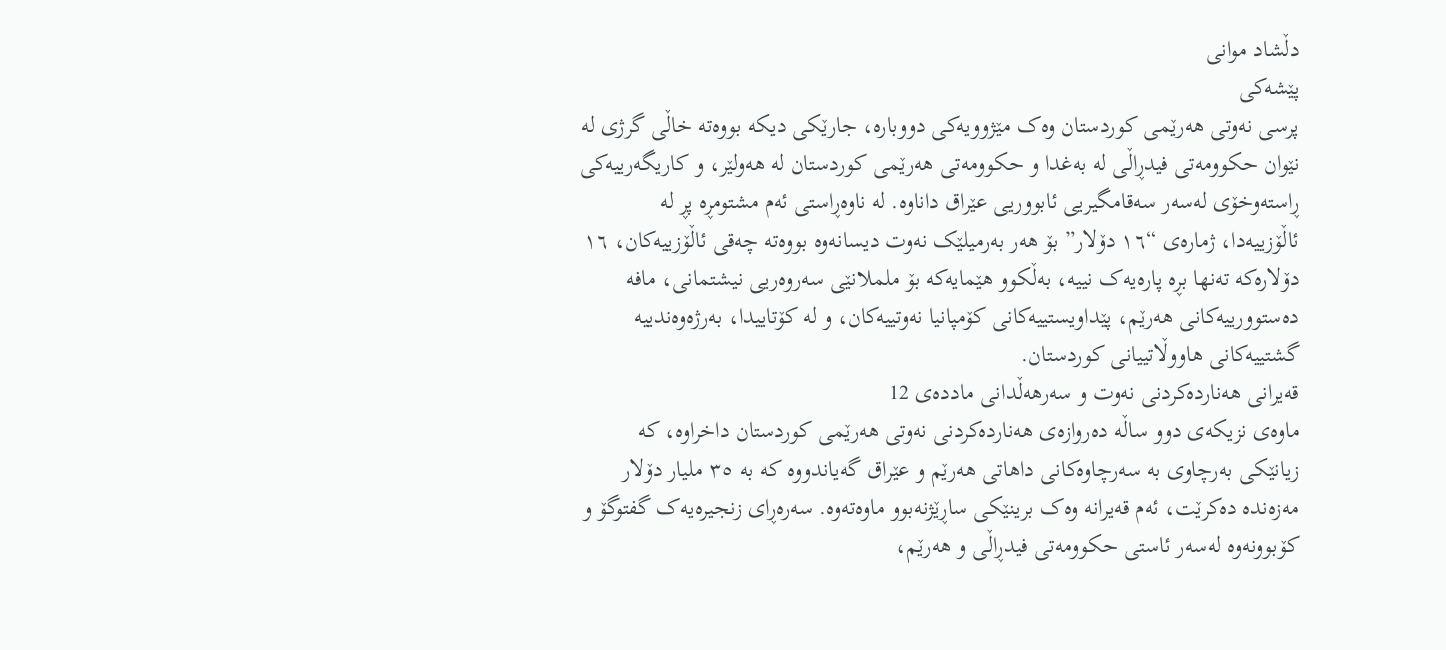دڵشاد موانی
پێشەکی
پرسی نەوتی هەرێمی کوردستان وەک مێژوویەکی دووبارە، جارێکی دیکە بووەتە خاڵی گرژی لە نێوان حکوومەتی فیدڕاڵی لە بەغدا و حکوومەتی هەرێمی کوردستان لە هەولێر، و کاریگەرییەکی ڕاستەوخۆی لەسەر سەقامگیریی ئابووریی عێراق داناوە. لە ناوەڕاستی ئەم مشتومڕە پڕ لە ئاڵۆزییەدا، ژمارەی “١٦ دۆلار” بۆ هەر بەرمیلێک نەوت دیسانەوە بووەتە چەقی ئاڵۆزییەکان، ١٦ دۆلارەکە تەنها بڕە پارەیەک نییە، بەڵکوو هێمایەکە بۆ ململانێی سەروەریی نیشتمانی، مافە دەستوورییەکانی هەرێم، پێداویستییەکانی کۆمپانیا نەوتییەکان، و لە کۆتاییدا، بەرژەوەندییە گشتییەکانی هاووڵاتییانی کوردستان.
قەیرانی هەناردەکردنی نەوت و سەرهەڵدانی ماددەی 12
ماوەی نزیکەی دوو ساڵە دەروازەی هەناردەکردنی نەوتی هەرێمی کوردستان داخراوە، کە زیانێکی بەرچاوی بە سەرچاوەکانی داهاتی هەرێم و عێراق گەیاندووە کە بە ٣٥ ملیار دۆلار مەزەندە دەکرێت، ئەم قەیرانە وەک برینێکی ساڕێژنەبوو ماوەتەوە. سەرەڕای زنجیرەیەک گفتوگۆ و کۆبوونەوە لەسەر ئاستی حکوومەتی فیدڕاڵی و هەرێم،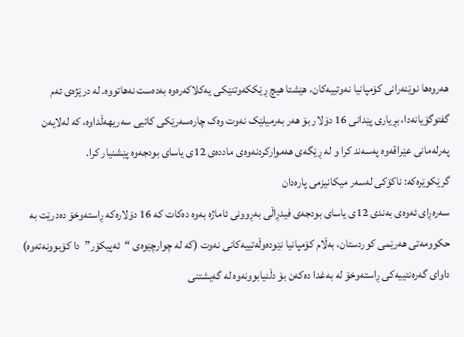هەروەها نوێنەرانی کۆمپانیا نەوتییەکان، هێشتا هیچ ڕێککەوتنێکی یەکلاکەرەوە بەدەست نەهاتووە. لە درێژەی ئەم گفتوگۆیانەدا، بڕیاری پێدانی 16 دۆلار بۆ هەر بەرمیلێک نەوت وەک چارەسەرێکی کاتیی سەریهەڵداوە، کە لەلایەن پەرلەمانی عێراقەوە پەسەند کرا و لە ڕێگەی هەموارکردنەوەی ماددەی 12ی یاسای بودجەوە پێشنیار کرا.
گرێکوێرەکە: ناکۆکی لەسەر میکانیزمی پارەدان
سەرەڕای ئەوەی بەندی 12ی یاسای بودجەی فیدڕاڵی بەڕوونی ئاماژە بەوە دەکات کە 16 دۆلارەکە ڕاستەوخۆ دەدرێت بە حکوومەتی هەرێمی کوردستان، بەڵام کۆمپانیا نێودەوڵەتییەکانی نەوت (کە لە چوارچێوەی “ئەپیکۆر”دا کۆبوونەتەوە) داوای گەرەنتییەکی ڕاستەوخۆ لە بەغدا دەکەن بۆ دڵنیابوونەوە لە گەیشتنی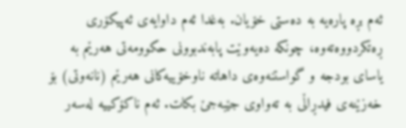ئەم بڕە پارەیە بە دەستی خۆیان. بەغدا ئەم داوایەی ئەپیکۆری ڕەتکردووەتەوە، چونکە دەیەوێت پابەندبوونی حکوومەتی هەرێم بە یاسای بودجە و گواستنەوەی داهاتە ناوخۆییەکانی هەرێم (نانەوتی) بۆ خەزێنەی فیدڕاڵی بە تەواوی جێبەجێ بکات. ئەم ناکۆکییە لەسەر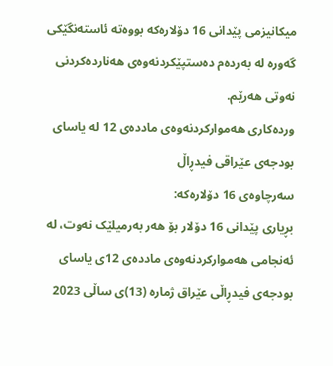میکانیزمی پێدانی 16 دۆلارەکە بووەتە ئاستەنگێکی گەورە لە بەردەم دەستپێکردنەوەی هەناردەکردنی نەوتی هەرێم.
وردەکاری هەموارکردنەوەی ماددەی 12 لە یاسای بودجەی عێراقی فیدڕاڵ
سەرچاوەی 16 دۆلارەکە:
بڕیاری پێدانی 16 دۆلار بۆ هەر بەرمیلێک نەوت، لە ئەنجامی هەموارکردنەوەی ماددەی 12ی یاسای بودجەی فیدڕاڵی عێراق ژمارە (13)ی ساڵی 2023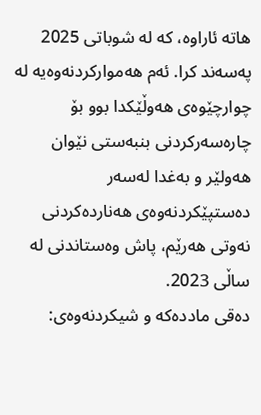هاتە ئاراوە، کە لە شوباتی 2025 پەسەند کرا. ئەم هەموارکردنەوەیە لە چوارچێوەی هەوڵێکدا بوو بۆ چارەسەرکردنی بنبەستی نێوان هەولێر و بەغدا لەسەر دەستپێکردنەوەی هەناردەکردنی نەوتی هەرێم، پاش وەستاندنی لە ساڵی 2023.
دەقی ماددەکە و شیکردنەوەی: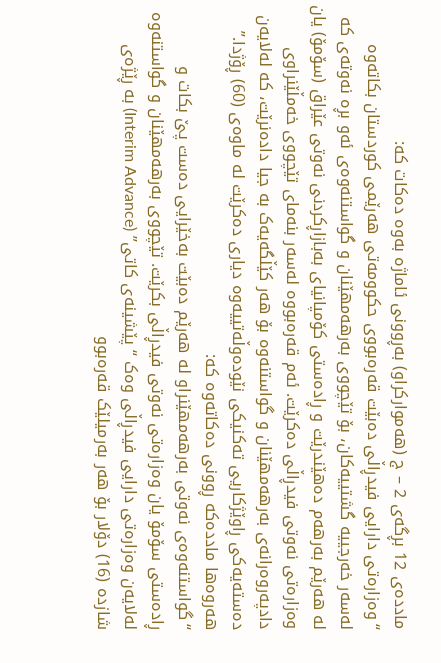ماددەی 12 بڕگەی 2 – ج (هەموارکراو) بەڕوونی ئاماژە بەوە دەکات کە:
“وەزارەتی دارایی فیدڕاڵی دەبێت قەرەبووی حکوومەتی هەرێمی کوردستان بکاتەوە لەسەر خەرجییە گشتییەکان، بۆ تێچووی بەرهەمهێنان و گواستنەوەی ئەو بڕە نەوتەی کە لە هەرێم بەرهەم دەهێندرێت و ڕادەستی کۆمپانیای بەبازاڕکردنی نەوتی عێراق (سۆمۆ) یان وەزارەتی نەوتی فیدڕاڵی دەکرێت. ئەم قەرەبووە لەسەر بنەمای تێچووی خەمڵێنراوی دادپەروەرانەی بەرهەمهێنان و گواستنەوە بۆ هەر کێڵگەیەک بە جیا دادەنرێت، کە لەلایەن دەستەیەکی ڕاوێژکاریی تەکنیکی نێودەوڵەتییەوە دیاری دەکرێت لە ماوەی (60) ڕۆژدا.”
هەروەها ماددەکە ڕوونی دەکاتەوە کە:
“گواستنەوەی نەوتی بەرهەمهێنراو لە هەرێم دەبێت بەخێرایی دەست پێ بکات و ڕادەستی سۆمۆ یان وەزارەتی نەوتی فیدڕاڵی بکرێت. تێچووی بەرهەمهێنان و گواستنەوە لەلایەن وەزارەتی دارایی فیدڕاڵی وەک “پێشینەی کاتی” (Interim Advance) بە ڕێژەی شازدە (16) دۆلار بۆ هەر بەرمیلێک قەرەبوو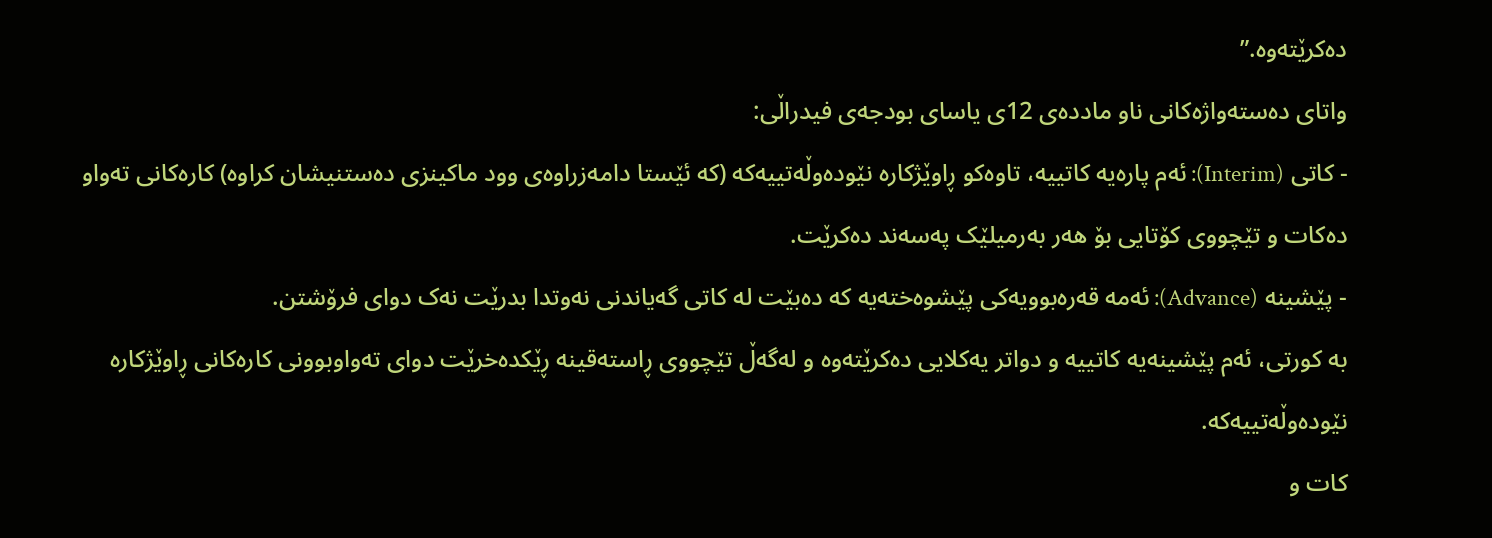دەکرێتەوە.”
واتای دەستەواژەکانی ناو ماددەی 12ی یاسای بودجەی فیدراڵی:
- کاتی (Interim): ئەم پارەیە کاتییە، تاوەکو ڕاوێژکارە نێودەوڵەتییەکە (کە ئێستا دامەزراوەی وود ماکینزی دەستنیشان کراوە) کارەکانی تەواو دەکات و تێچووی کۆتایی بۆ هەر بەرمیلێک پەسەند دەکرێت.
- پێشینە (Advance): ئەمە قەرەبوویەکی پێشوەختەیە کە دەبێت لە کاتی گەیاندنی نەوتدا بدرێت نەک دوای فرۆشتن.
بە کورتی، ئەم پێشینەیە کاتییە و دواتر یەکلایی دەکرێتەوە و لەگەڵ تێچووی ڕاستەقینە ڕێکدەخرێت دوای تەواوبوونی کارەکانی ڕاوێژکارە نێودەوڵەتییەکە.
کات و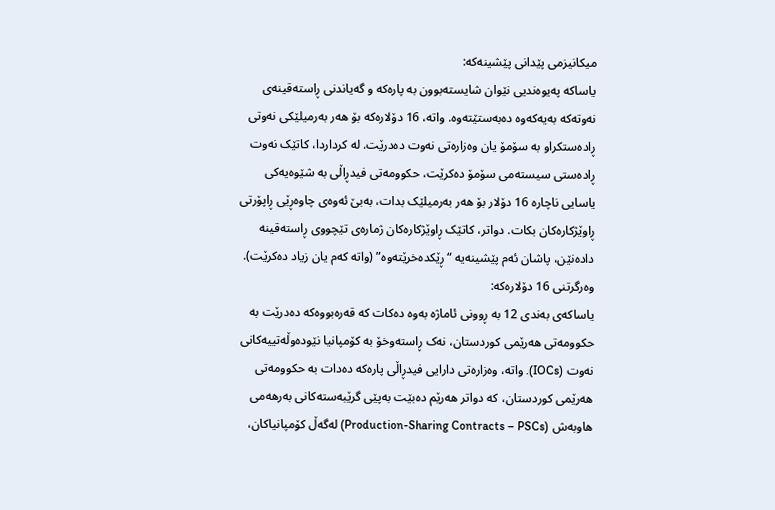میکانیزمی پێدانی پێشینەکە:
یاساکە پەیوەندیی نێوان شایستەبوون بە پارەکە و گەیاندنی ڕاستەقینەی نەوتەکە بەیەکەوە دەبەستێتەوە. واتە، 16 دۆلارەکە بۆ هەر بەرمیلێکی نەوتی ڕادەستکراو بە سۆمۆ یان وەزارەتی نەوت دەدرێت. لە کرداردا، کاتێک نەوت ڕادەستی سیستەمی سۆمۆ دەکرێت، حکوومەتی فیدڕاڵی بە شێوەیەکی یاسایی ناچارە 16 دۆلار بۆ هەر بەرمیلێک بدات، بەبێ ئەوەی چاوەڕێی ڕاپۆرتی ڕاوێژکارەکان بکات. دواتر، کاتێک ڕاوێژکارەکان ژمارەی تێچووی ڕاستەقینە دادەنێن، پاشان ئەم پێشینەیە “ڕێکدەخرێتەوە” (واتە کەم یان زیاد دەکرێت).
وەرگرتنی 16 دۆلارەکە:
یاساکەی بەندی 12 بە ڕوونی ئاماژە بەوە دەکات کە قەرەبووەکە دەدرێت بە حکوومەتی هەرێمی کوردستان، نەک ڕاستەوخۆ بە کۆمپانیا نێودەوڵەتییەکانی نەوت (IOCs). واتە، وەزارەتی دارایی فیدڕاڵی پارەکە دەدات بە حکوومەتی هەرێمی کوردستان، کە دواتر هەرێم دەبێت بەپێی گرێبەستەکانی بەرهەمی هاوبەش (Production-Sharing Contracts – PSCs) لەگەڵ کۆمپانیاکان،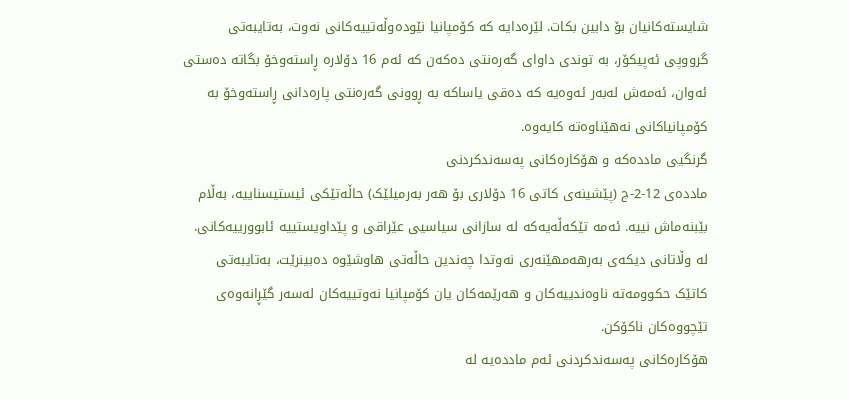شایستەکانیان بۆ دابین بکات. لێرەدایە کە کۆمپانیا نێودەوڵەتییەکانی نەوت، بەتایبەتی گرووپی ئەپیکۆر، بە توندی داوای گەرەنتی دەکەن کە ئەم 16 دۆلارە ڕاستەوخۆ بگاتە دەستی ئەوان، ئەمەش لەبەر ئەوەیە کە دەقی یاساکە بە ڕوونی گەرەنتی پارەدانی ڕاستەوخۆ بە کۆمپانیاکانی نەهێناوەتە کایەوە.
گرنگیی ماددەکە و هۆکارەکانی پەسەندکردنی
ماددەی 12-2-ج (پێشینەی کاتی 16 دۆلاری بۆ هەر بەرمیلێک) حاڵەتێکی ئیستیسناییە، بەڵام بێبنەماش نییە. ئەمە تێکەڵەیەکە لە سازانی سیاسیی عێراقی و پێداویستییە ئابوورییەکانی. لە وڵاتانی دیکەی بەرهەمهێنەری نەوتدا چەندین حاڵەتی هاوشێوە دەبینرێت، بەتایبەتی کاتێک حکوومەتە ناوەندییەکان و هەرێمەکان یان کۆمپانیا نەوتییەکان لەسەر گێڕانەوەی تێچووەکان ناکۆکن.
هۆکارەکانی پەسەندکردنی ئەم ماددەیە لە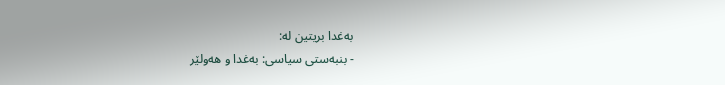بەغدا بریتین لە:
- بنبەستی سیاسی: بەغدا و هەولێر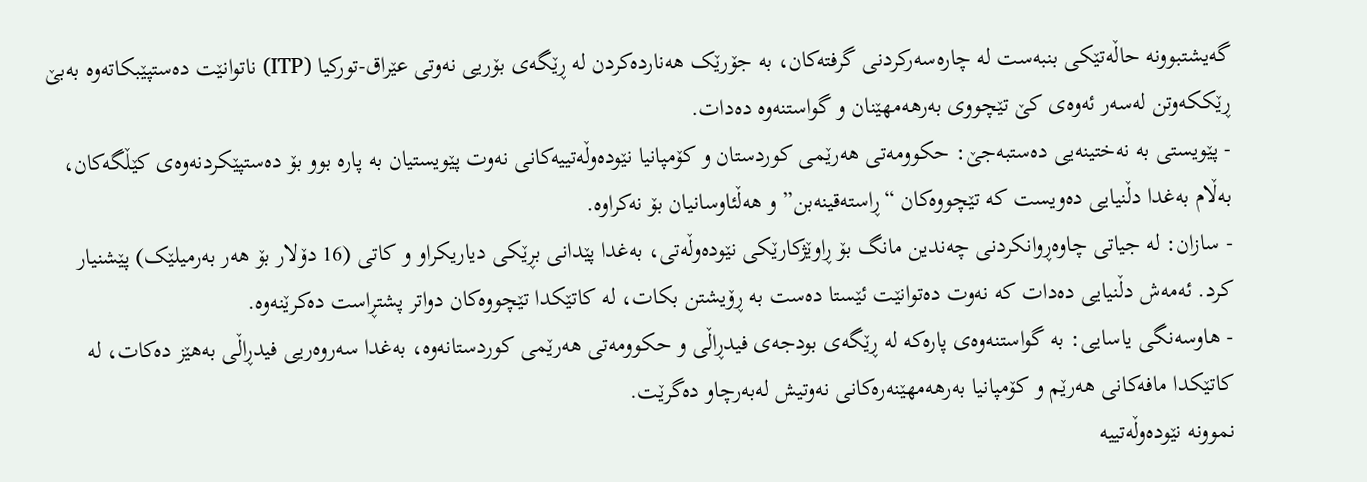گەیشتبوونە حاڵەتێکی بنبەست لە چارەسەرکردنی گرفتەکان، بە جۆرێک هەناردەکردن لە ڕێگەی بۆریی نەوتی عێراق-تورکیا (ITP) ناتوانێت دەستپێبکاتەوە بەبێ ڕێککەوتن لەسەر ئەوەی کێ تێچووی بەرهەمهێنان و گواستنەوە دەدات.
- پێویستی بە نەختینەیی دەستبەجێ: حکوومەتی هەرێمی کوردستان و کۆمپانیا نێودەوڵەتییەکانی نەوت پێویستیان بە پارە بوو بۆ دەستپێکردنەوەی کێڵگەکان، بەڵام بەغدا دڵنیایی دەویست کە تێچووەکان “ڕاستەقینەبن” و هەڵئاوسانیان بۆ نەکراوە.
- سازان: لە جیاتی چاوەڕوانکردنی چەندین مانگ بۆ ڕاوێژکارێکی نێودەوڵەتی، بەغدا پێدانی بڕێکی دیاریکراو و کاتی (16 دۆلار بۆ هەر بەرمیلێک) پێشنیار کرد. ئەمەش دڵنیایی دەدات کە نەوت دەتوانێت ئێستا دەست بە ڕۆیشتن بکات، لە کاتێکدا تێچووەکان دواتر پشتڕاست دەکرێنەوە.
- هاوسەنگی یاسایی: بە گواستنەوەی پارەکە لە ڕێگەی بودجەی فیدڕاڵی و حکوومەتی هەرێمی کوردستانەوە، بەغدا سەروەریی فیدڕاڵی بەهێز دەکات، لە کاتێکدا مافەکانی هەرێم و کۆمپانیا بەرهەمهێنەرەکانی نەوتیش لەبەرچاو دەگرێت.
نموونە نێودەوڵەتییە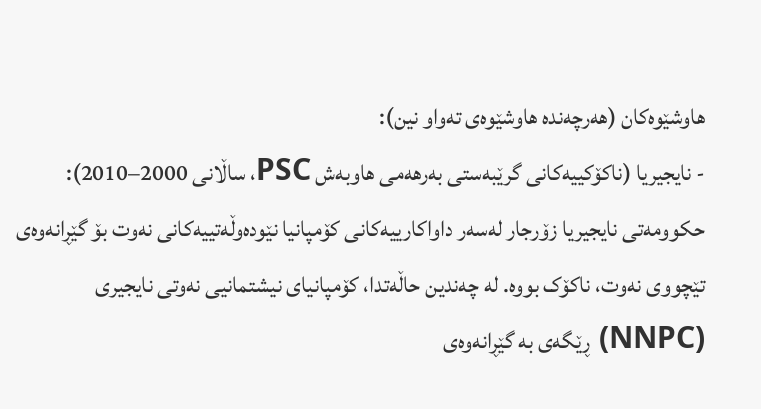هاوشێوەکان (هەرچەندە هاوشێوەی تەواو نین):
- نایجیریا (ناکۆکییەکانی گرێبەستی بەرهەمی هاوبەش PSC، ساڵانی 2000–2010): حکوومەتی نایجیریا زۆرجار لەسەر داواکارییەکانی کۆمپانیا نێودەوڵەتییەکانی نەوت بۆ گێڕانەوەی تێچووی نەوت، ناکۆک بووە. لە چەندین حاڵەتدا، کۆمپانیای نیشتمانیی نەوتی نایجیری (NNPC) ڕێگەی بە گێڕانەوەی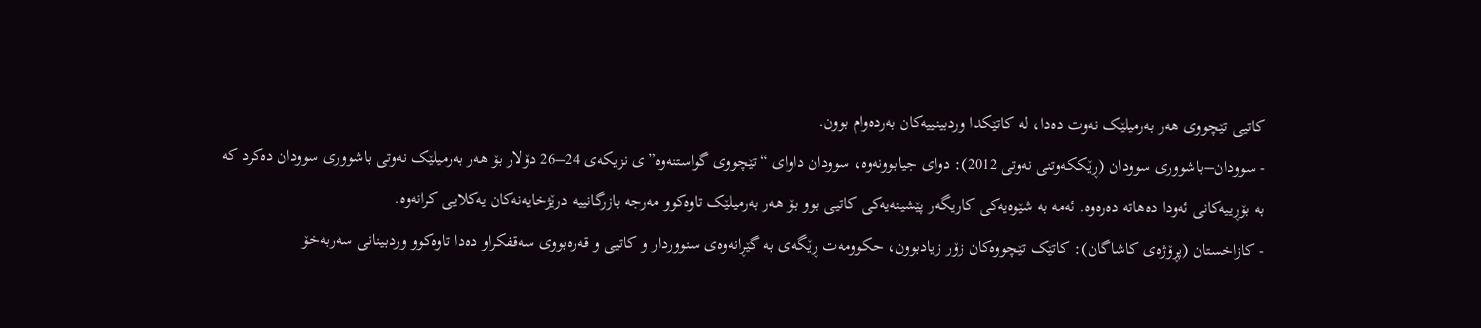کاتیی تێچووی هەر بەرمیلێک نەوت دەدا، لە کاتێکدا وردبینییەکان بەردەوام بوون.
- سوودان–باشووری سوودان (ڕێککەوتنی نەوتی 2012): دوای جیابوونەوە، سوودان داوای “تێچووی گواستنەوە”ی نزیکەی 24–26 دۆلار بۆ هەر بەرمیلێک نەوتی باشووری سوودان دەکرد کە بە بۆڕییەکانی ئەودا دەهاتە دەرەوە. ئەمە بە شێوەیەکی کاریگەر پێشینەیەکی کاتیی بوو بۆ هەر بەرمیلێک تاوەکوو مەرجە بازرگانییە درێژخایەنەکان یەکلایی کرانەوە.
- کازاخستان (پڕۆژەی کاشاگان): کاتێک تێچووەکان زۆر زیادبوون، حکوومەت ڕێگەی بە گێڕانەوەی سنووردار و کاتیی و قەرەبووی سەقفکراو دەدا تاوەکوو وردبینانی سەربەخۆ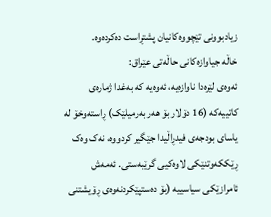زیادبوونی تێچووەکانیان پشتڕاست دەکردەوە.
خاڵە جیاوازەکانی حاڵەتی عێراق:
ئەوەی لێرەدا ناوازەیە، ئەوەیە کە بەغدا ژمارەی کاتییەکە (16 دۆلار بۆ هەر بەرمیلێک) ڕاستەوخۆ لە یاسای بودجەی فیدڕاڵیدا جێگیر کردووە، نەک وەک ڕێککەوتنێکی لاوەکیی گرێبەستی. ئەمەش ئامرازێکی سیاسییە (بۆ دەستپێکردنەوەی ڕۆیشتنی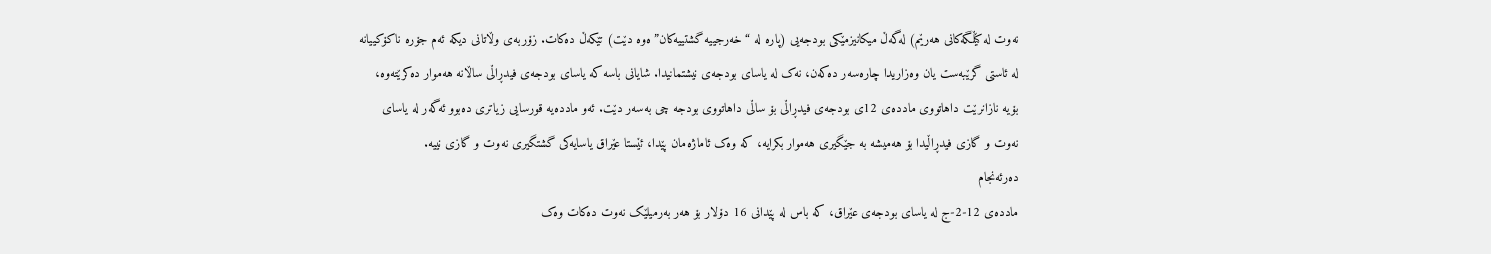نەوت لە کێڵگەکانی هەرێم) لەگەڵ میکانیزمێکی بودجەیی (پارە لە “خەرجییە گشتییەکان”ەوە دێت) تێکەڵ دەکات. زۆربەی وڵاتانی دیکە ئەم جۆرە ناکۆکییانە لە ئاستی گرێبەست یان وەزاریدا چارەسەر دەکەن، نەک لە یاسای بودجەی نیشتمانیدا. شایانی باسە کە یاسای بودجەی فیدڕاڵی ساڵانە هەموار دەکرێتەوە، بۆیە نازانرێت داهاتووی ماددەی 12ی بودجەی فیدڕاڵی بۆ ساڵی داهاتووی بودجە چی بەسەر دێت. ئەو ماددەیە قورسایی زیاتری دەبوو ئەگەر لە یاسای نەوت و گازی فیدڕاڵیدا بۆ هەمیشە بە جێگیری هەموار بکرایە، کە وەک ئاماژەمان پێدا، ئێستا عێراق یاسایەکی گشتگیری نەوت و گازی نییە.
دەرئەنجام
ماددەی 12-2-ج لە یاسای بودجەی عێراق، کە باس لە پێدانی 16 دۆلار بۆ هەر بەرمیلێک نەوت دەکات وەک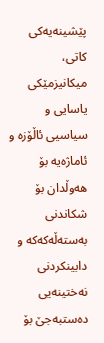پێشینەیەکی کاتی، میکانیزمێکی یاسایی و سیاسیی ئاڵۆزە و ئاماژەیە بۆ هەوڵدان بۆ شکاندنی بەستەڵەکەکە و دابینکردنی نەختینەیی دەستبەجێ بۆ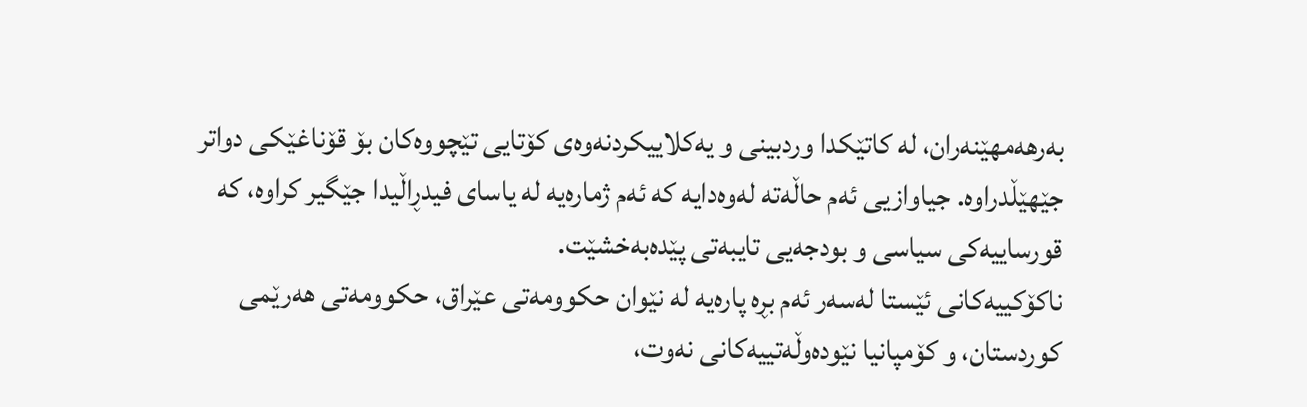بەرهەمهێنەران، لە کاتێکدا وردبینی و یەکلاییکردنەوەی کۆتایی تێچووەکان بۆ قۆناغێکی دواتر جێهێڵدراوە. جیاوازیی ئەم حاڵەتە لەوەدایە کە ئەم ژمارەیە لە یاسای فیدڕاڵیدا جێگیر کراوە، کە قورساییەکی سیاسی و بودجەیی تایبەتی پێدەبەخشێت.
ناکۆکییەکانی ئێستا لەسەر ئەم بڕە پارەیە لە نێوان حکوومەتی عێراق، حکوومەتی هەرێمی کوردستان، و کۆمپانیا نێودەوڵەتییەکانی نەوت،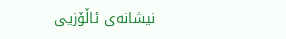نیشانەی ئاڵۆزیی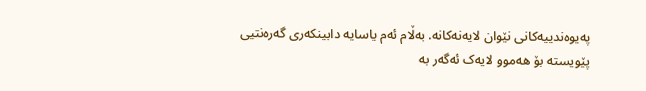پەیوەندییەکانی نێوان لایەنەکانە. بەڵام ئەم یاسایە دابینکەری گەرەنتیی پێویستە بۆ هەموو لایەک ئەگەر بە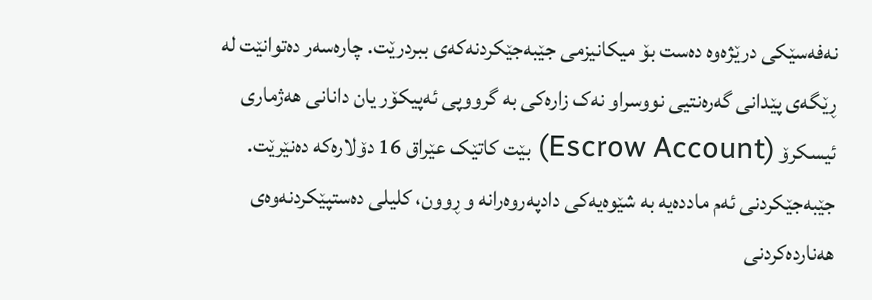نەفەسێکی درێژەوە دەست بۆ میکانیزمی جێبەجێکردنەکەی ببردرێت. چارەسەر دەتوانێت لە ڕێگەی پێدانی گەرەنتیی نووسراو نەک زارەکی بە گرووپی ئەپیکۆر یان دانانی هەژماری ئیسکرۆ (Escrow Account) بێت کاتێک عێراق 16 دۆلارەکە دەنێرێت. جێبەجێکردنی ئەم ماددەیە بە شێوەیەکی دادپەروەرانە و ڕوون، کلیلی دەستپێکردنەوەی هەناردەکردنی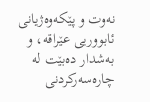نەوت و پێکەوەژیانی ئابووریی عێراقە، و بەشدار دەبێت لە چارەسەرکردنی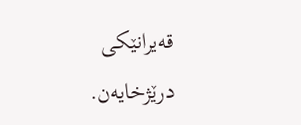قەیرانێکی درێژخایەن.